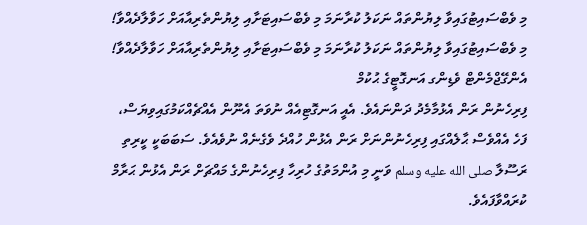މި ވެބްސައިޓުގައިވާ ލިޔުންތައް ނަކަލު ކުރާނަމަ މި ވެބްސައިޓަށާއި ލިޔުންތެރިއާއަށް ހަވާލާދެއްވާ!
މި ވެބްސައިޓުގައިވާ ލިޔުންތައް ނަކަލު ކުރާނަމަ މި ވެބްސައިޓަށާއި ލިޔުންތެރިއާއަށް ހަވާލާދެއްވާ!
އެންގޭޖްމެންޓް ވެޑިންގ އަނގޮޓީގެ ޙުކުމް
ފިރިހެނުން ރަން އެޅުމާމެދު ދަންނައެވެ. އެއީ އަނގޮޓިއެއް ނުވަތަ އެނޫން އެއްޗެއްކަމުގައިވިޔަސް، ފަހެ އެއްވެސް ޙާލެއްގައި ފިރިހެނުންނަށް ރަން އެޅުން ހުއްދެ ވެގެނެއް ނުވެއެވެ. ސަބަބަކީ ކީރިތި ރަސޫލާ صلى الله عليه وسلم ވަނީ މި އުންމަތުގެ ހުރިހާ ފިރިހެނުންގެ މައްޗަށް ރަން އެޅުން ޙަރާމް ކުރައްވާފައެވެ.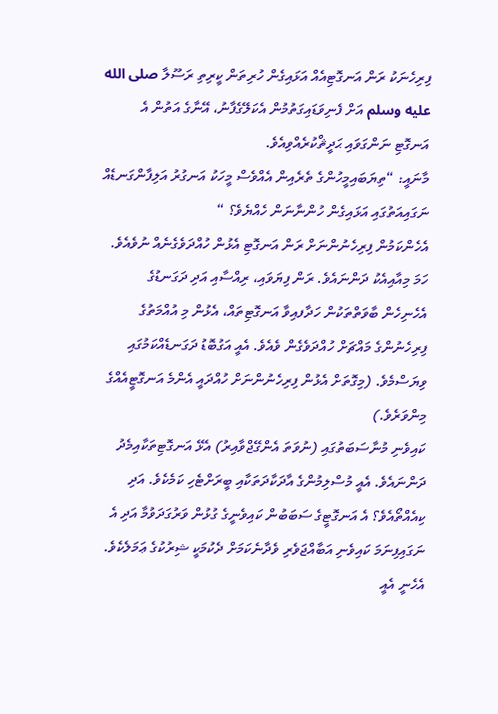ފިރިހެނަކު ރަން އަނގޮޓިއެއް އަޅައިގެން ހުރިތަން ކީރިތި ރަސޫލާ صلى الله عليه وسلم އަށް ފެނިވަޑައިގަތުމުން އެކަލޭގެފާނު، އޭނާގެ އަތުން އެ އަނގޮޓި ނަންގަވައި ޙަދީޘްކުރެއްވިއެވެ.
މާނައީ: “ތިޔަބައިމީހުންގެ ތެރެއިން އެއްވެސް މީހަކު އަނގުރު އަލިފާންގަނޑެއް ނަގައިއަތުގައި އަޅައިގެން ހުންނާނަން ހެއްޔެވެ؟ “
އެހެންކަމުން ފިރިހެނުންނަށް ރަން އަނގޮޓި އެޅުން ހުއްދަވެގެނެއް ނުވެއެވެ. ހަމަ މިއާއިއެކު ދަންނައެވެ. ރަން ފިޔަވައި، ރިއްސާއި އަދި ދަގަނޑުގެ އެހެނިހެން ބާވަތްތަކުން ހަދާފއިވާ އަނގޮޓިތައް، އެޅުން މި އުއްމަތުގެ ފިރިހެނުންގެ މައްޗަށް ހުއްދަވެގެން ވެއެވެ. އެއީ އަގުބޮޑު ދަގަނޑެއްކަމުގައި ވިޔަސްމެވެ. (މިގޮތަށް އެޅުން ފިރިހެނުންނަށް ހުއްދައީ އެންމެ އަނގޮޓީއެއްގެ މިންވަރެވެ.)
ކައިވެނި މުނާސަބަތުގައި (ނުވަތަ އެންގޭޖްވާއިރު) އެޅޭ އަނގޮޓިތަކާއިމެދު ދަންނައެވެ. އެއީ މުސްލިމުންގެ އާދަކާދަތަކާއި ބީރަށްޓެހި ކަމެކެވެ. އަދި ކިއެއްތޯއެވެ؟ އެ އަނގޮޓީގެ ސަބަބުން ކައިވެނީގެ ގުޅުން ވަރުގަދަވުމާ އަދި އެ ނަގައިފިނަމަ ކައިވެނި އަބާއްޖަވެރި ވެދާނެކަމަށް ދެކުމަކީ ޝިރުކުގެ ޢަމަލެކެވެ. އެހެނީ އެއީ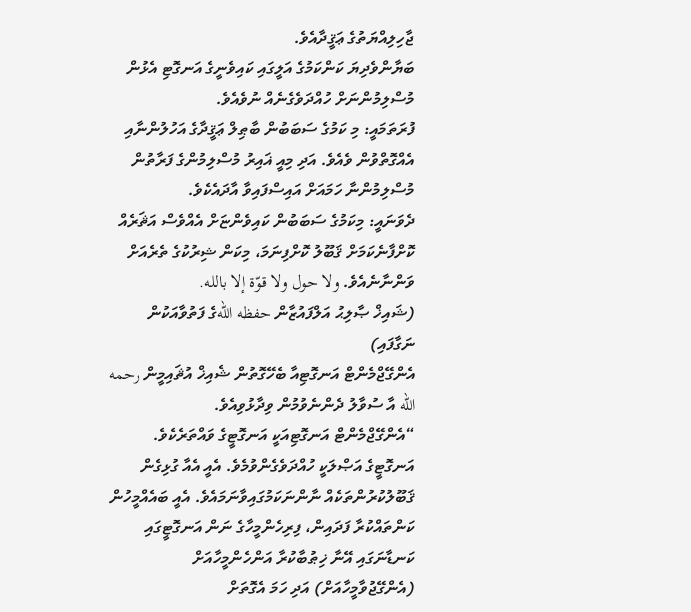ޖާހިލިއްޔަތުގެ ޢަޤީދާއެވެ.
ބަޔާންވެދިޔަ ކަންކަމުގެ އަލީގައި ކައިވެނީގެ އަނގޮޓި އެޅުން މުސްލިމުންނަށް ހުއްދަވެގެނެއް ނުވެއެވެ.
ފުރަތަމައީ: މި ކަމުގެ ސަބަބުން ބާޠިލް ޢަޤީދާގެ އަހުލުންނާއި އެއްގޮތްވުން ވެއެވެ. އަދި މިއީ ޣައިރު މުސްލިމުންގެ ފަރާތުން މުސްލިމުންނާ ހަމައަށް އައިސްފައިވާ އާދައެކެވެ.
ދެވަނައީ: މިކަމުގެ ސަބަބުން ކައިވެންޏަށް އެއްވެސް އަޘަރެއް ކޮށްފާނެކަމަށް ޤަބޫލު ކޮށްފިނަމަ، މިކަން ޝިރުކުގެ ތެރެއަށް ވަންނާނެއެވެ. ولا حول ولا قوّة إلا بالله.
(ޝައިޚް ޞާލިޙު އަލްފައުޒާން حفظه اللهގެ ފަތުވާއަކުން ނަގާފައި)
އެންގޭޖްމެންޓް އަނގޮޓިއާ ބެހޭގޮތުން ޝެއިޚް އުޘައިމީން رحمه الله އާ ސުވާލު ދެންނެވުމުން ވިދާޅުވިއެވެ.
“އެންގޭޖްމެންޓް އަނގޮޓިއަކީ އަނގޮޓީގެ ވައްތަރެކެވެ. އަނގޮޓީގެ އަޞްލަކީ ހުއްދަވެގެންވުމެވެ. އެއީ އެއާ ގުޅިގެން ޤަބޫލުކުރުންތަކެއް ނާންނަކަމުގައިވާނަމައެވެ. އެއީ ބައެއްމީހުން ކަންތައްކުރާ ފަދައިން، ފިރިހެންމީހާގެ ނަން އަނގޮޓީގައި ކަނޑާނަގައި އޭނާ ޚިޠުބާކުރާ އަންހެންމީހާއަށް (އެންގޭޖުވާމީހާއަށް) އަދި ހަމަ އެގޮތަށް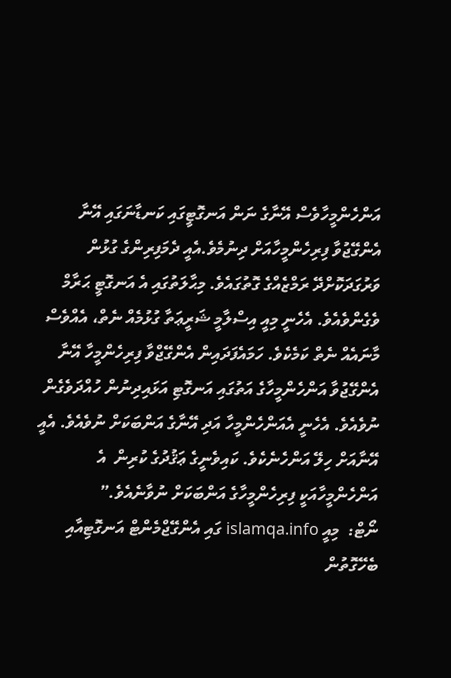އަންހެންމީހާވެސް އޭނާގެ ނަން އަނގޮޓީގައި ކަނޑާނަގައި އޭނާ އެންގޭޖުވާ ފިރިހެންމީހާއަށް ދިނުމެވެ.އެއީ ދެމަފިރިންގެ ގުޅުން ވަރުގަދަކޮށްދޭ ރަމްޒެއްގެ ގޮތުގައެވެ. މިޙާލަތުގައި އެ އަނގޮޓީ ޙަރާމް ވެގެންވެއެވެ. އެހެނީ މިއީ އިސްލާމީ ޝަރީޢަތާ ގުޅުމެއް ނެތް، އެއްވެސް މާނައެއް ނެތް ކަމެކެވެ. ހަމައެފަދައިން އެންގޭޖްވާ ފިރިހެންމީހާ އޭނާ އެންގޭޖުވާ އަންހެންމީހާގެ އަތުގައި އަނގޮޓި އަޅައިދިނުން ހުއްދަވެގެން ނުވެއެވެ. އެހެނީ އެއަންހެންމީހާ އަދި އޭނާގެ އަންބަކަށް ނުވެއެވެ. އެއީ އޭނާއަށް ހިލޭ އަންހެނެކެވެ. ކައިވެނީގެ ޢަޤުދުގެ ކުރިން  އެ އަންހެންމީހާއަކީ ފިރިހެންމީހާގެ އަންބަކަށް ނުވާނެއެވެ.”
ނޯޓް:  މިއީ islamqa.info ގައި އެންގޭޖްމެންޓް އަނގޮޓިއާއި ބެހޭގޮތުން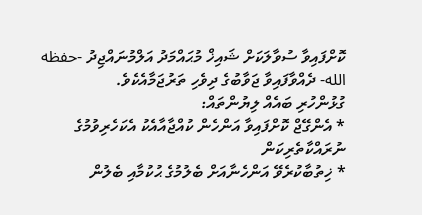ކޮށްފައިވާ ސުވާލަކަށް ޝައިޚް މުޙައްމަދު އަލްމުނައްޖިދު -حفظه الله- ދެއްވާފައިވާ ޖަވާބުގެ ދިވެހި ތަރުޖަމާއެކެވެ.
ގުޅުންހުރި ބައެއް ލިޔުންތައް:
* އެންގޭޖް ކޮށްފައިވާ އަންހެން ކުއްޖާއާއެކު އެކަހެރިވުމުގެ ނުރައްކާތެރިކަން
* ޚިތުބާކުރެވޭ އަންހެނާއަށް ބެލުމުގެ ޙުކުމާއި ބެލުން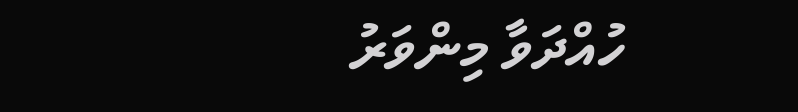ހުއްދަވާ މިންވަރު